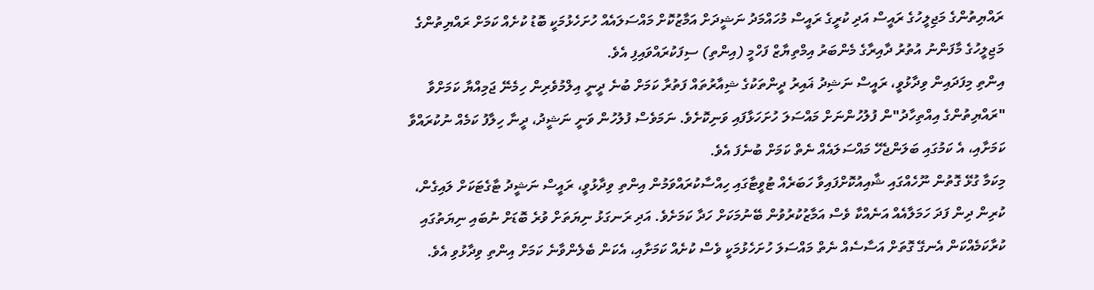ރައްޔިތުންގެ މަޖިލީހުގެ ރައީސް އަދި ކުރީގެ ރައީސް މުހައްމަދު ނަޝީދަށް އަމާޒުކޮށް މައްސަލައެއް ހުށަހެޅުމަކީ ބޮޑު ކުށެއް ކަމަށް ރައްޔިތުންގެ މަޖިލީހުގެ މާފަންނު އުތުރު ދާއިރާގެ މެންބަރު އިމްތިޔާޒް ފަހްމީ (އިންތި) ސިފަކުރައްވައިފި އެވެ.
އިންތި މިފަދައިން ވިދާޅުވީ، ރައީސް ނަޝިދު ޣައިރު ދީންތަކުގެ ޝިއާރުތައް ފަތުރާ ކަމަށް ބުނެ ދީނީ އިލްމުވެރިން ހިމެނޭ ޖަމިއްޔާ ކަމަށްވާ "ރައްޔިތުންގެ އިއްތިހާދު"ން ފުލުހުންނަށް މައްސަލަ ހުށަހަޅާފައި ވަނިކޮށެވެ. ނަމަވެސް ފުލުހުން ވަނީ ނަޝީދު، ދީނާ ހިލާފު ކަމެއް ނުކުރައްވާ ކަމަށާއި، އެ ކަމުގައި ބަލަންޖެހޭ މައްސަލައެއް ނެތް ކަމަށް ބުނެފަ އެވެ.
މިކަމާ ގުޅޭ ގޮތުން ނޫހެއްގައި ޝާއިއުކޮށްފައިވާ ހަބަރެއް ޓުވީޓާގައި ހިއްސާކުރައްވަމުން އިންތި ވިދާޅުވީ، ރައީސް ނަޝީދު ޓާގެޓަކަށް ލައިގެން، ކުރިން ދިން ފަދަ ހަމަލާއެއް އަނެއްކާ ވެސް އަމާޒުކުރުވުން ބޭނުމަކަށް ހަދާ ކަމަށެވެ. އަދި ރަނގަޅު ނިޔަތަށް ވުރެ ބޮޑަށް ނުބައި ނިޔަތުގައި ކުރާކަމެއްކަން އެނގޭ ގޮތަށް އަސާސެއް ނެތް މައްސަލަ ހުށަހެޅުމަކީ ވެސް ކުށެއް ކަމަށާއި، އެކަން ބެލެންވާނެ ކަމަށް އިންތި ވިދާޅުވި އެވެ.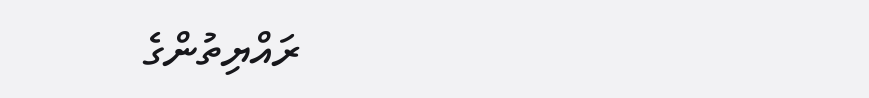ރައްޔިތުންގެ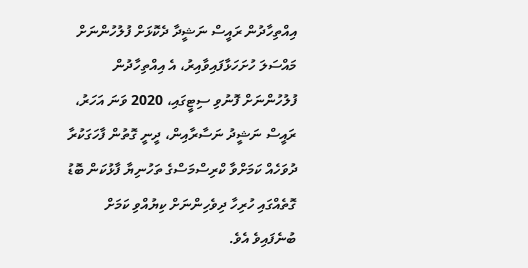އިއްތިހާދުން ރައީސް ނަޝީދާ ދެކޮޅަށް ފުލުހުންނަށް މައްސަލަ ހުށަހަޅާފައިވާއިރު، އެ އިއްތިހާދުން ފުލުހުންނަށް ފޮނުވި ސިޓީގައި، 2020 ވަނަ އަހަރު، ރައީސް ނަޝީދު ނަސާރާއިން، ދީނީ ގޮތުން ފާހަގަކުރާ ދުވަހެއް ކަމަށްވާ ކްރިސްމަސްގެ ތަހުނިޔާ ފާޅުކަން ބޮޑު ގޮތެއްގައި ހުރިހާ ދިވެހިންނަށް ކިޔުއްވި ކަމަށް ބުނެފައިވެ އެވެ.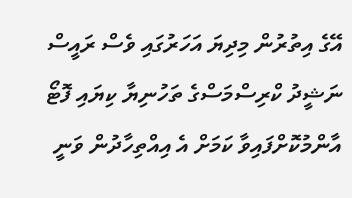އޭގެ އިތުރުން މިދިޔަ އަހަރުގައި ވެސް ރައީސް ނަޝީދު ކްރިސްމަސްގެ ތަހުނިޔާ ކިޔައި ފޮޓޯ އާންމުކޮށްފައިވާ ކަމަށް އެ އިއްތިހާދުން ވަނީ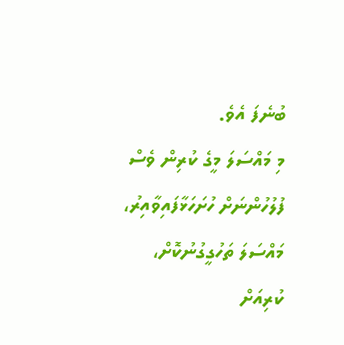ބުނެފަ އެވެ.
މި މައްސަލަ މީގެ ކުރިން ވެސް ފުލުހުންނަށް ހުށަހަޅާފައިވާއިރު، މައްސަލަ ތަހުގީގުނުކޮށް، ކުރިއަށް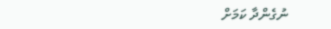ނުގެންދާ ކަމަށް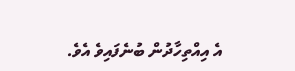އެ އިއްތިހާދުން ބުނެފައިވެ އެވެ.